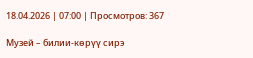18.04.2026 | 07:00 | Просмотров: 367

Музей – билии-көрүү сирэ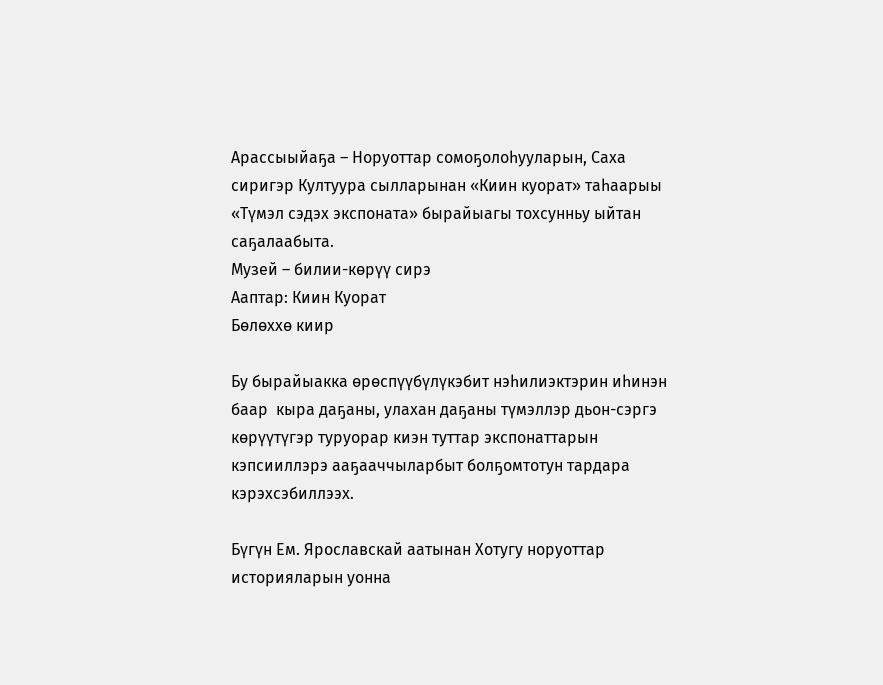Арассыыйаҕа – Норуоттар сомоҕолоһууларын, Саха сиригэр Култуура сылларынан «Киин куорат» таһаарыы  «Түмэл сэдэх экспоната» бырайыагы тохсунньу ыйтан саҕалаабыта.
Музей – билии-көрүү сирэ
Ааптар: Киин Куорат
Бөлөххө киир

Бу бырайыакка өрөспүүбүлүкэбит нэһилиэктэрин иһинэн баар  кыра даҕаны, улахан даҕаны түмэллэр дьон-сэргэ көрүүтүгэр туруорар киэн туттар экспонаттарын  кэпсииллэрэ ааҕааччыларбыт болҕомтотун тардара кэрэхсэбиллээх.

Бүгүн Ем. Ярославскай аатынан Хотугу норуоттар историяларын уонна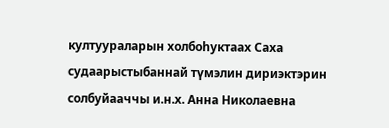култуураларын холбоһуктаах Саха судаарыстыбаннай түмэлин дириэктэрин солбуйааччы и.н.х. Анна Николаевна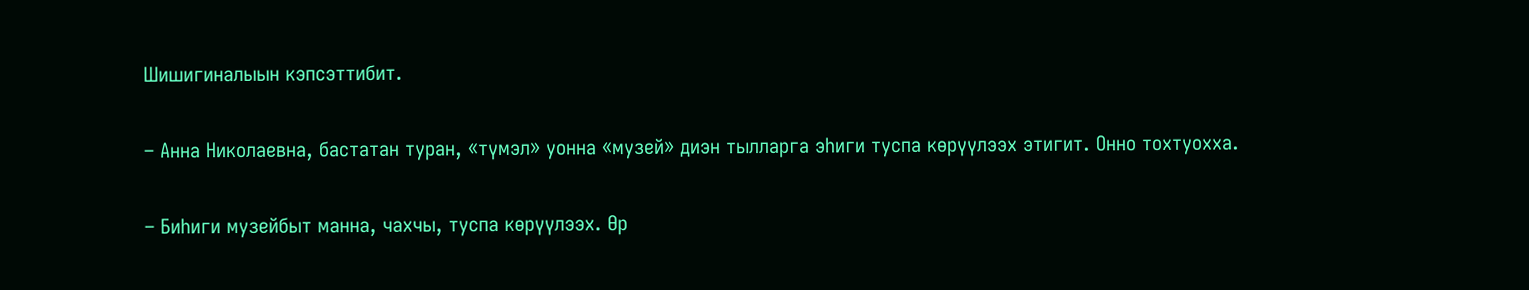Шишигиналыын кэпсэттибит.

– Анна Николаевна, бастатан туран, «түмэл» уонна «музей» диэн тылларга эһиги туспа көрүүлээх этигит. Онно тохтуохха.

– Биһиги музейбыт манна, чахчы, туспа көрүүлээх. Өр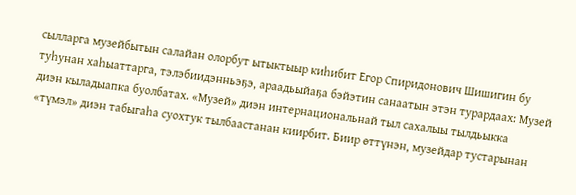сылларга музейбытын салайан олорбут ытыктыыр киһибит Егор Спиридонович Шишигин бу туһунан хаһыаттарга, тэлэбиидэнньэҕэ, араадьыйаҕа бэйэтин санаатын этэн турардаах: Музей диэн кыладыапка буолбатах. «Музей» диэн интернациональнай тыл сахалыы тылдьыкка «түмэл» диэн табыгаһа суохтук тылбаастанан киирбит. Биир өттүнэн, музейдар тустарынан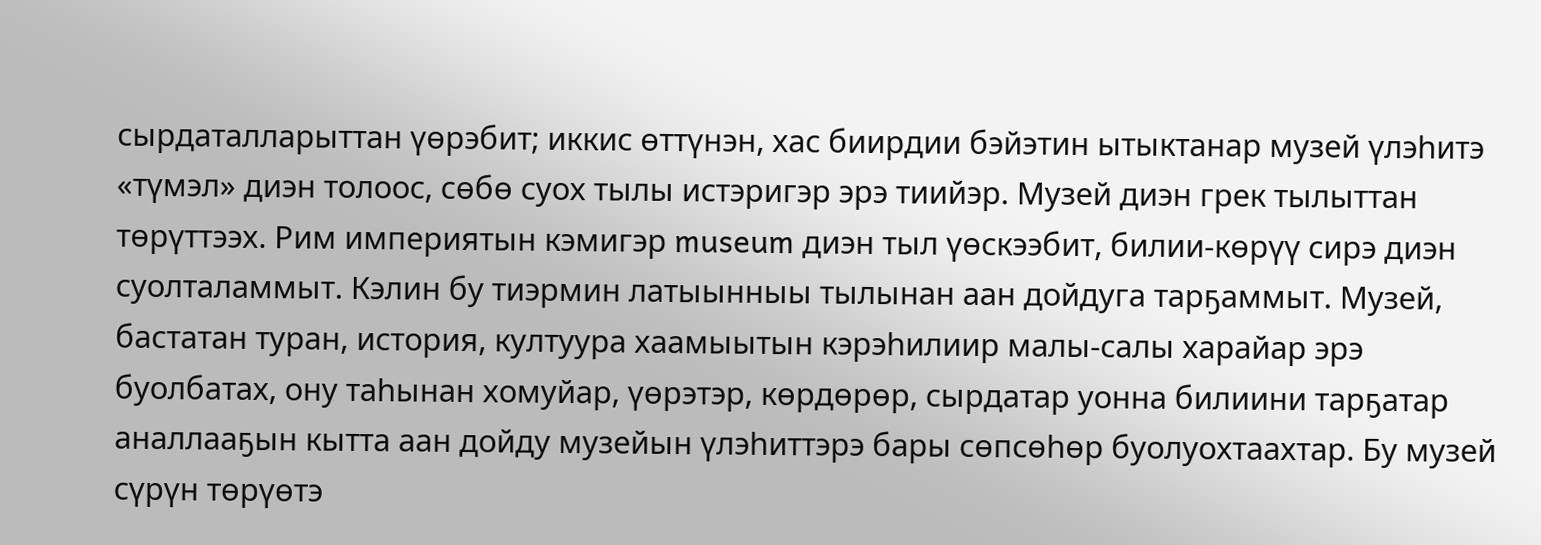сырдаталларыттан үөрэбит; иккис өттүнэн, хас биирдии бэйэтин ытыктанар музей үлэһитэ «түмэл» диэн толоос, сөбө суох тылы истэригэр эрэ тиийэр. Музей диэн грек тылыттан төрүттээх. Рим империятын кэмигэр museum диэн тыл үөскээбит, билии-көрүү сирэ диэн суолталаммыт. Кэлин бу тиэрмин латыынныы тылынан аан дойдуга тарҕаммыт. Музей, бастатан туран, история, култуура хаамыытын кэрэһилиир малы-салы харайар эрэ буолбатах, ону таһынан хомуйар, үөрэтэр, көрдөрөр, сырдатар уонна билиини тарҕатар аналлааҕын кытта аан дойду музейын үлэһиттэрэ бары сөпсөһөр буолуохтаахтар. Бу музей сүрүн төрүөтэ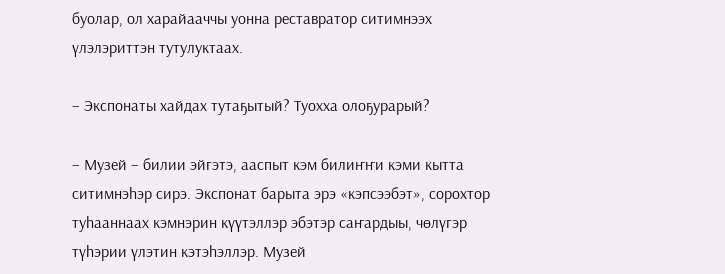буолар, ол харайааччы уонна реставратор ситимнээх үлэлэриттэн тутулуктаах.

– Экспонаты хайдах тутаҕытый? Туохха олоҕурарый?

– Музей – билии эйгэтэ, ааспыт кэм билиҥҥи кэми кытта ситимнэһэр сирэ. Экспонат барыта эрэ «кэпсээбэт», сорохтор туһааннаах кэмнэрин күүтэллэр эбэтэр саҥардыы, чөлүгэр түһэрии үлэтин кэтэһэллэр. Музей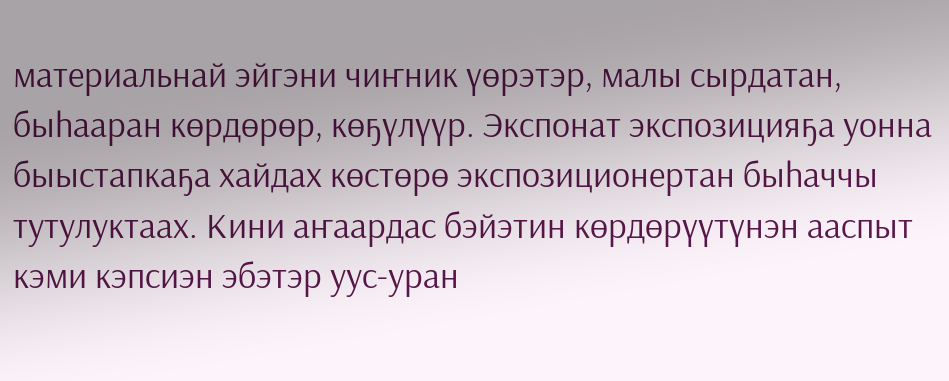материальнай эйгэни чиҥник үөрэтэр, малы сырдатан, быһааран көрдөрөр, көҕүлүүр. Экспонат экспозицияҕа уонна быыстапкаҕа хайдах көстөрө экспозиционертан быһаччы тутулуктаах. Кини аҥаардас бэйэтин көрдөрүүтүнэн ааспыт кэми кэпсиэн эбэтэр уус-уран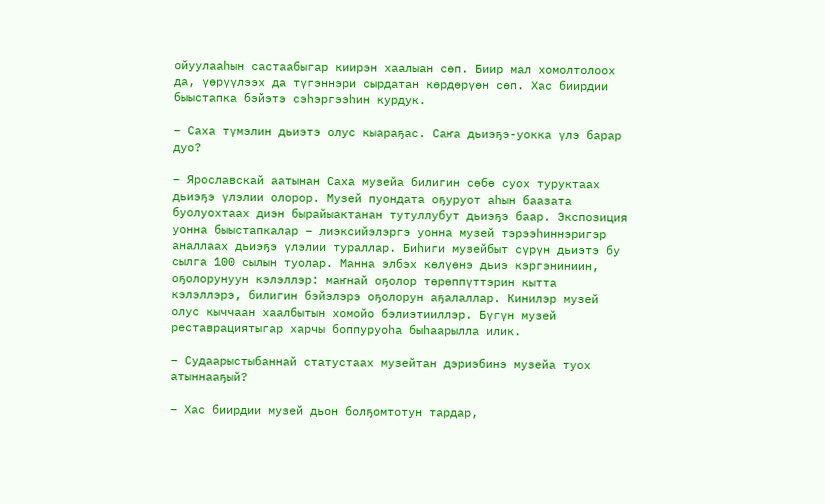ойуулааһын састаабыгар киирэн хаалыан сөп. Биир мал хомолтолоох да, үөрүүлээх да түгэннэри сырдатан көрдөрүөн сөп. Хас биирдии быыстапка бэйэтэ сэһэргээһин курдук.

– Саха түмэлин дьиэтэ олус кыараҕас. Саҥа дьиэҕэ-уокка үлэ барар дуо?

– Ярославскай аатынан Саха музейа билигин сөбө суох туруктаах дьиэҕэ үлэлии олорор. Музей пуондата оҕуруот аһын баазата буолуохтаах диэн бырайыактанан тутуллубут дьиэҕэ баар. Экспозиция уонна быыстапкалар – лиэксийэлэргэ уонна музей тэрээһиннэригэр аналлаах дьиэҕэ үлэлии тураллар. Биһиги музейбыт сүрүн дьиэтэ бу сылга 100 сылын туолар. Манна элбэх көлүөнэ дьиэ кэргэниниин, оҕолорунуун кэлэллэр: маҥнай оҕолор төрөппүттэрин кытта кэлэллэрэ, билигин бэйэлэрэ оҕолорун аҕалаллар. Кинилэр музей олус кыччаан хаалбытын хомойо бэлиэтииллэр. Бүгүн музей реставрациятыгар харчы боппуруоһа быһаарылла илик.

– Судаарыстыбаннай статустаах музейтан дэриэбинэ музейа туох атыннааҕый?

– Хас биирдии музей дьон болҕомтотун тардар,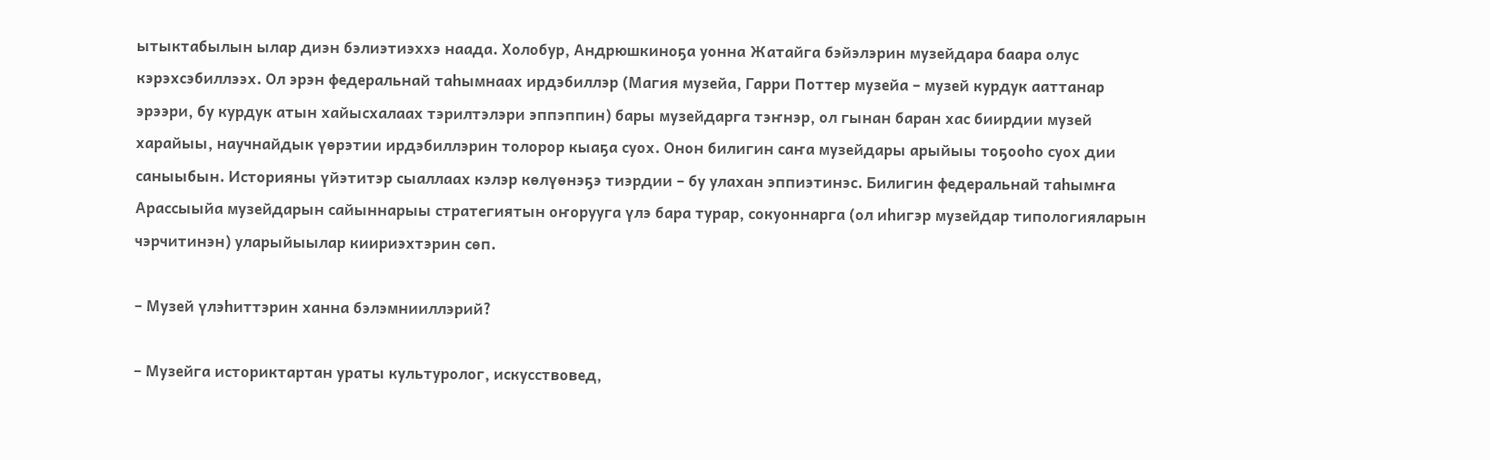ытыктабылын ылар диэн бэлиэтиэххэ наада. Холобур, Андрюшкиноҕа уонна Жатайга бэйэлэрин музейдара баара олус кэрэхсэбиллээх. Ол эрэн федеральнай таһымнаах ирдэбиллэр (Магия музейа, Гарри Поттер музейа – музей курдук ааттанар эрээри, бу курдук атын хайысхалаах тэрилтэлэри эппэппин) бары музейдарга тэҥнэр, ол гынан баран хас биирдии музей харайыы, научнайдык үөрэтии ирдэбиллэрин толорор кыаҕа суох. Онон билигин саҥа музейдары арыйыы тоҕооһо суох дии саныыбын. Историяны үйэтитэр сыаллаах кэлэр көлүөнэҕэ тиэрдии – бу улахан эппиэтинэс. Билигин федеральнай таһымҥа Арассыыйа музейдарын сайыннарыы стратегиятын оҥорууга үлэ бара турар, сокуоннарга (ол иһигэр музейдар типологияларын чэрчитинэн) уларыйыылар киириэхтэрин сөп.

– Музей үлэһиттэрин ханна бэлэмнииллэрий?

– Музейга историктартан ураты культуролог, искусствовед,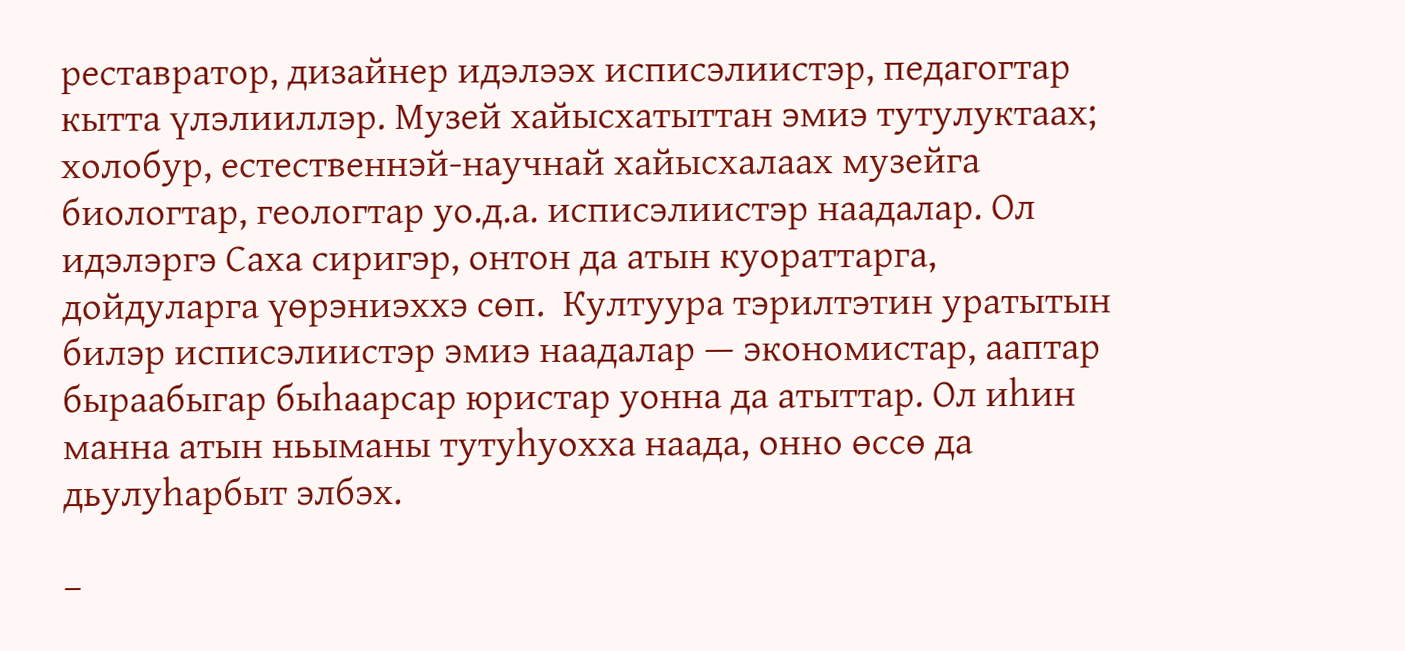реставратор, дизайнер идэлээх исписэлиистэр, педагогтар кытта үлэлииллэр. Музей хайысхатыттан эмиэ тутулуктаах; холобур, естественнэй-научнай хайысхалаах музейга биологтар, геологтар уо.д.а. исписэлиистэр наадалар. Ол идэлэргэ Саха сиригэр, онтон да атын куораттарга, дойдуларга үөрэниэххэ сөп.  Култуура тэрилтэтин уратытын билэр исписэлиистэр эмиэ наадалар — экономистар, ааптар быраабыгар быһаарсар юристар уонна да атыттар. Ол иһин манна атын ньыманы тутуһуохха наада, онно өссө да дьулуһарбыт элбэх.

–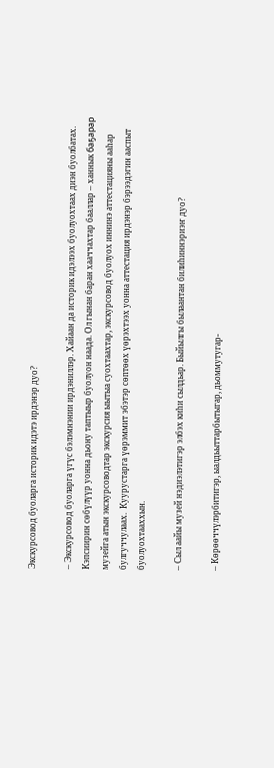Экскурсовод буоларга историк идэтэ ирдэнэр дуо?

– Экскурсовод буоларга үгүс бэлэмнэнии ирдэниллэр. Хайаан да историк идэлээх буолуохтаах диэн буолбатах. Кэпсиирин сөбүлүүр уонна дьону таптыыр буолуон наада. Ол гынан баран хааччахтар бааллар – ханнык баҕарар музейга атын экскурсоводтар экскурсия ыытыа суохтаахтар, экскурсовод буолуох иннинэ аттестацияны ааһар булгуччулаах.  Куурустарга үөрэммит эбэтэр сөптөөх үөрэхтээх уонна аттестация ирдэнэр бэрээдэгин ааспыт буолуохтааххын.

– Сыл аайы музей нэдиэлэтигэр элбэх киһи сылдьар. Быйылгы былаантан билиһиннэриэҥ дуо?

– Көрөөччүлэрбитигэр, ыалдьыттарбытыгар, дьоммутугар-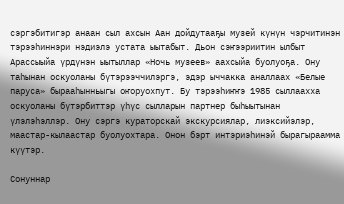сэргэбитигэр анаан сыл ахсын Аан дойдутааҕы музей күнүн чэрчитинэн тэрээһиннэри нэдиэлэ устата ыытабыт. Дьон сэҥээриитин ылбыт Арассыыйа үрдүнэн ыытыллар «Ночь музеев» аахсыйа буолуоҕа. Ону таһынан оскуоланы бүтэрээччилэргэ, эдэр ыччакка аналлаах «Белые паруса» бырааһынньыгы оҥоруохпут. Бу тэрээһиҥҥэ 1985 сыллаахха оскуоланы бүтэрбиттэр үһүс сылларын партнер быһыытынан үлэлэһэллэр. Ону сэргэ кураторскай экскурсиялар, лиэксийэлэр, маастар-кылаастар буолуохтара. Онон бэрт интэриэһинэй бырагыраамма күүтэр.

Сонуннар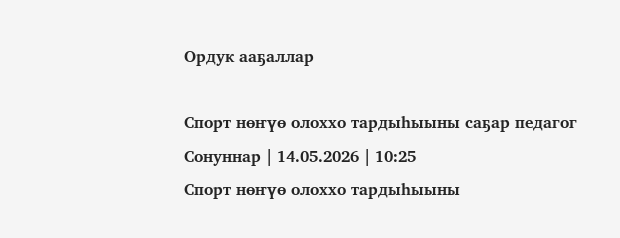Ордук ааҕаллар

Спорт нөҥүө олоххо тардыһыыны саҕар педагог
Сонуннар | 14.05.2026 | 10:25
Спорт нөҥүө олоххо тардыһыыны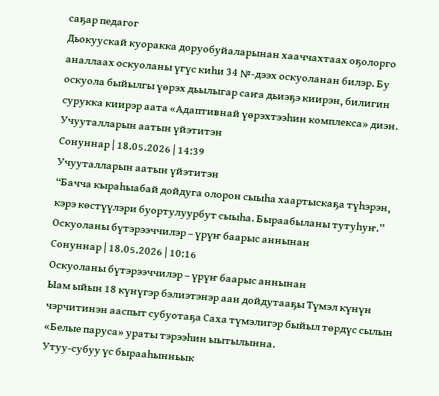саҕар педагог
Дьокуускай куоракка доруобуйаларынан хааччахтаах оҕолорго аналлаах оскуоланы үгүс киһи 34 №-дээх оскуоланан билэр. Бу оскуола быйылгы үөрэх дьылыгар саҥа дьиэҕэ киирэн, билигин сурукка киирэр аата «Адаптивнай үөрэхтээһин комплекса» диэн.
Учууталларын аатын үйэтитэн
Сонуннар | 18.05.2026 | 14:39
Учууталларын аатын үйэтитэн
“Бачча кыраһыабай дойдуга олорон сыыһа хаартыскаҕа түһэрэн, кэрэ көстүүлэри буортулуурбут сыыһа. Быраабыланы тутуһуҥ.”
Оскуоланы бүтэрээччилэр – үрүҥ баарыс аннынан
Сонуннар | 18.05.2026 | 10:16
Оскуоланы бүтэрээччилэр – үрүҥ баарыс аннынан
Ыам ыйын 18 күнүгэр бэлиэтэнэр аан дойдутааҕы Түмэл күнүн чэрчитинэн ааспыт субуотаҕа Саха түмэлигэр быйыл төрдүс сылын «Белые паруса» ураты тэрээһин ыытылынна.
Утуу-субуу үс бырааһынньык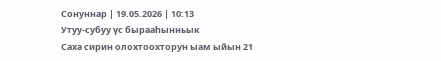Сонуннар | 19.05.2026 | 10:13
Утуу-субуу үс бырааһынньык
Саха сирин олохтоохторун ыам ыйын 21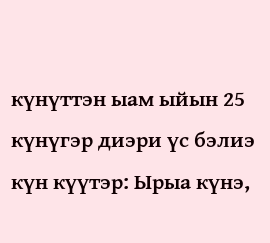күнүттэн ыам ыйын 25 күнүгэр диэри үс бэлиэ күн күүтэр: Ырыа күнэ,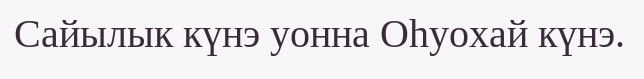Сайылык күнэ уонна Оһуохай күнэ.